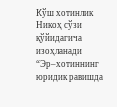Кўш хотинлик
Никоҳ сўзи қўйидагича изоҳланади “Эр–хотиннинг юридик равишда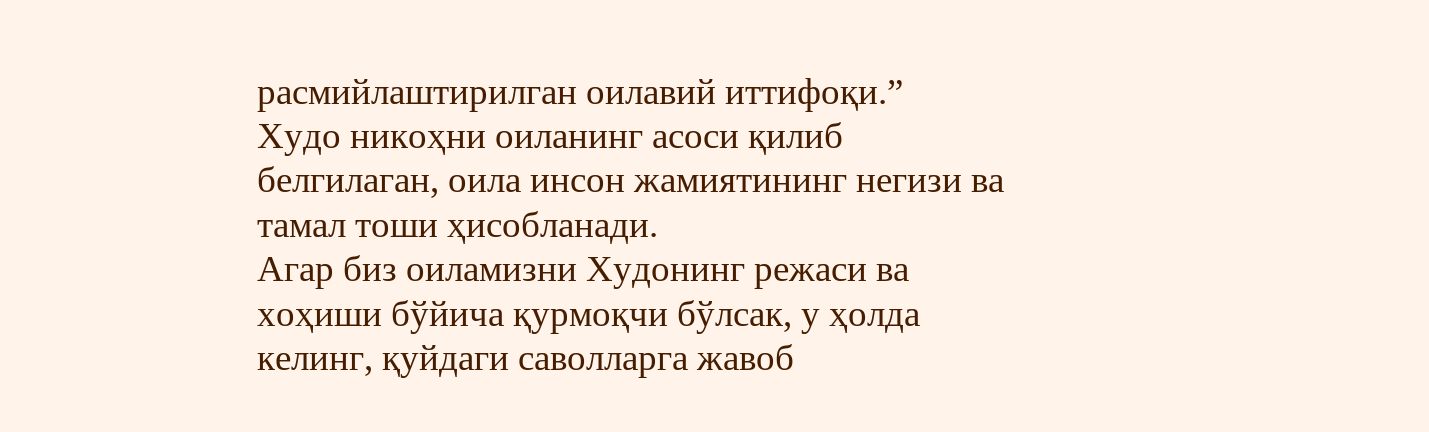расмийлаштирилган оилавий иттифоқи.”
Худо никоҳни оиланинг асоси қилиб белгилаган, оила инсон жамиятининг негизи ва тамал тоши ҳисобланади.
Агар биз оиламизни Худонинг режаси ва хоҳиши бўйича қурмоқчи бўлсак, у ҳолда келинг, қуйдаги саволларга жавоб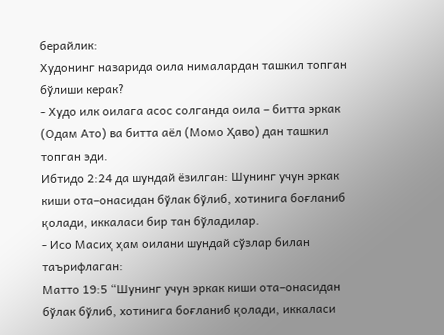берайлик:
Худонинг назарида оила нималардан ташкил топган бўлиши керак?
- Худо илк оилага асос солганда оила – битта эркак (Одам Ато) ва битта аёл (Момо Ҳаво) дан ташкил топган эди.
Ибтидо 2:24 да шундай ёзилган: Шунинг учун эркак киши ота–онасидан бўлак бўлиб, хотинига боғланиб қолади, иккаласи бир тан бўладилар.
- Исо Масиҳ ҳам оилани шундай сўзлар билан таърифлаган:
Матто 19:5 “Шунинг учун эркак киши ота–онасидан бўлак бўлиб, хотинига боғланиб қолади, иккаласи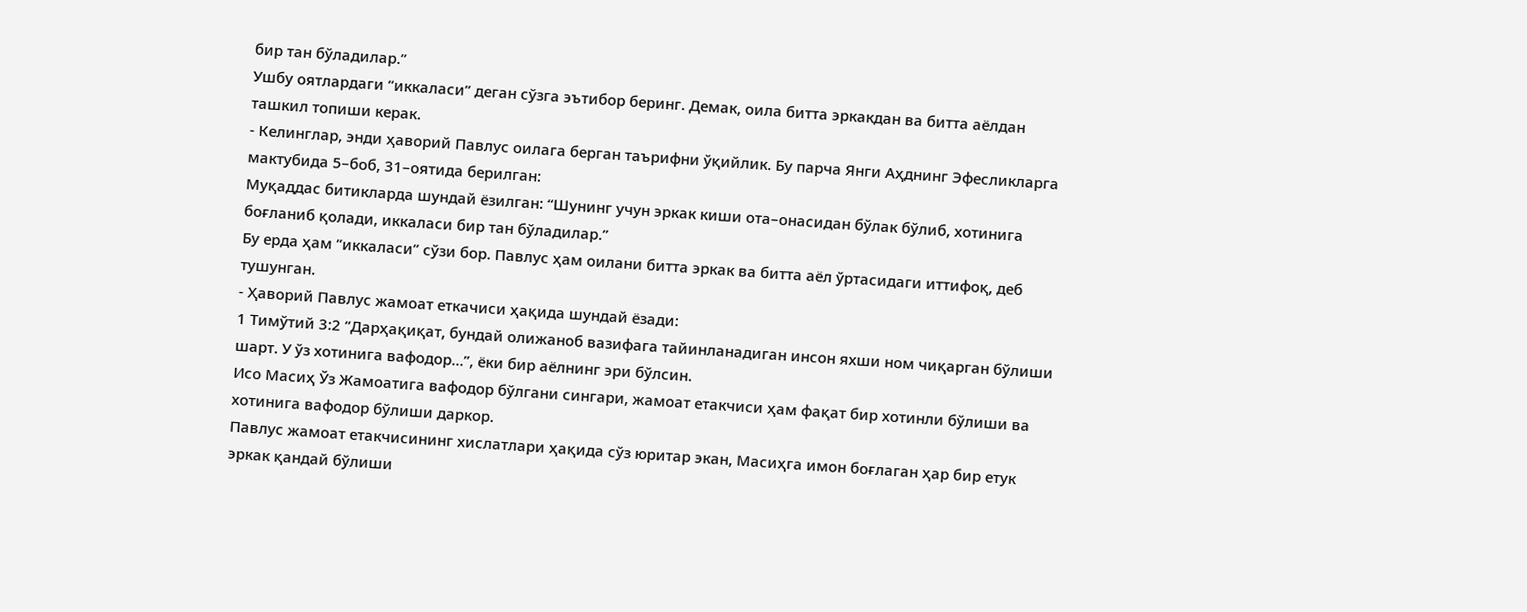бир тан бўладилар.”
Ушбу оятлардаги “иккаласи” деган сўзга эътибор беринг. Демак, оила битта эркакдан ва битта аёлдан ташкил топиши керак.
- Келинглар, энди ҳаворий Павлус оилага берган таърифни ўқийлик. Бу парча Янги Аҳднинг Эфесликларга мактубида 5–боб, 31–оятида берилган:
Муқаддас битикларда шундай ёзилган: “Шунинг учун эркак киши ота–онасидан бўлак бўлиб, хотинига боғланиб қолади, иккаласи бир тан бўладилар.”
Бу ерда ҳам “иккаласи” сўзи бор. Павлус ҳам оилани битта эркак ва битта аёл ўртасидаги иттифоқ, деб тушунган.
- Ҳаворий Павлус жамоат еткачиси ҳақида шундай ёзади:
1 Тимўтий 3:2 “Дарҳақиқат, бундай олижаноб вазифага тайинланадиган инсон яхши ном чиқарган бўлиши шарт. У ўз хотинига вафодор…”, ёки бир аёлнинг эри бўлсин.
Исо Масиҳ Ўз Жамоатига вафодор бўлгани сингари, жамоат етакчиси ҳам фақат бир хотинли бўлиши ва хотинига вафодор бўлиши даркор.
Павлус жамоат етакчисининг хислатлари ҳақида сўз юритар экан, Масиҳга имон боғлаган ҳар бир етук эркак қандай бўлиши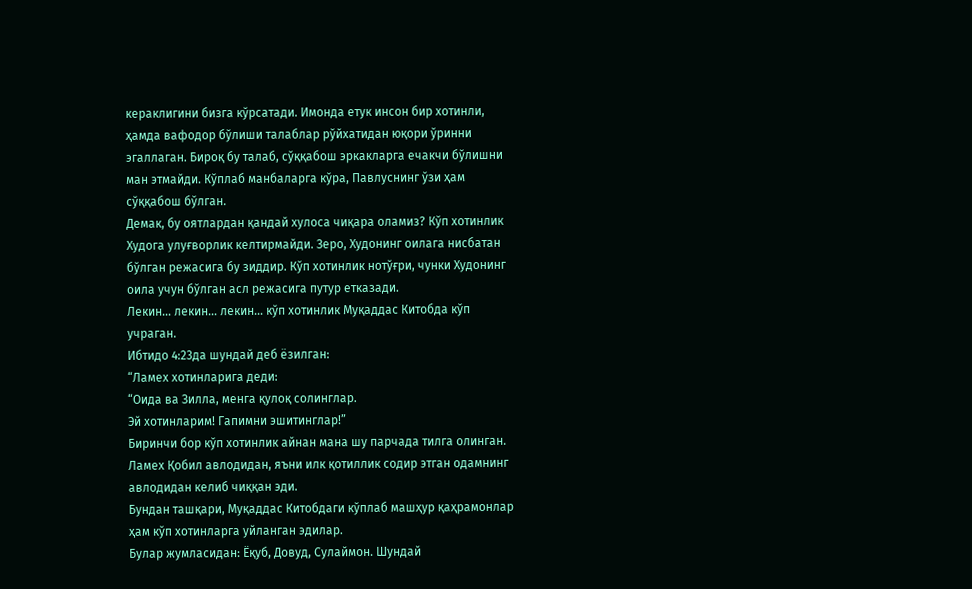кераклигини бизга кўрсатади. Имонда етук инсон бир хотинли, ҳамда вафодор бўлиши талаблар рўйхатидан юқори ўринни эгаллаган. Бироқ бу талаб, сўққабош эркакларга ечакчи бўлишни ман этмайди. Кўплаб манбаларга кўра, Павлуснинг ўзи ҳам сўққабош бўлган.
Демак, бу оятлардан қандай хулоса чиқара оламиз? Кўп хотинлик Худога улуғворлик келтирмайди. Зеро, Худонинг оилага нисбатан бўлган режасига бу зиддир. Кўп хотинлик нотўғри, чунки Худонинг оила учун бўлган асл режасига путур етказади.
Лекин… лекин… лекин… кўп хотинлик Муқаддас Китобда кўп учраган.
Ибтидо 4:23да шундай деб ёзилган:
“Ламех хотинларига деди:
“Оида ва Зилла, менга қулоқ солинглар.
Эй хотинларим! Гапимни эшитинглар!”
Биринчи бор кўп хотинлик айнан мана шу парчада тилга олинган. Ламех Қобил авлодидан, яъни илк қотиллик содир этган одамнинг авлодидан келиб чиққан эди.
Бундан ташқари, Муқаддас Китобдаги кўплаб машҳур қаҳрамонлар ҳам кўп хотинларга уйланган эдилар.
Булар жумласидан: Ёқуб, Довуд, Сулаймон. Шундай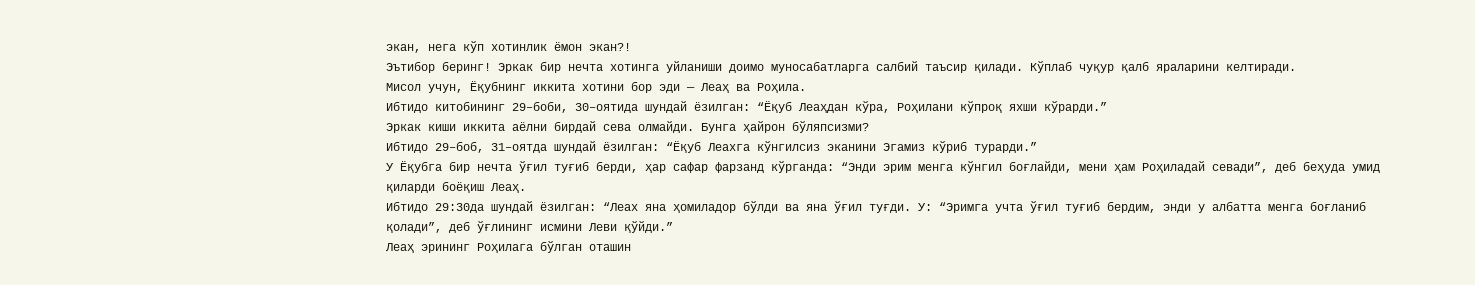экан, нега кўп хотинлик ёмон экан?!
Эътибор беринг! Эркак бир нечта хотинга уйланиши доимо муносабатларга салбий таъсир қилади. Кўплаб чуқур қалб яраларини келтиради.
Мисол учун, Ёқубнинг иккита хотини бор эди — Леаҳ ва Роҳила.
Ибтидо китобининг 29–боби, 30–оятида шундай ёзилган: “Ёқуб Леаҳдан кўра, Роҳилани кўпроқ яхши кўрарди.”
Эркак киши иккита аёлни бирдай сева олмайди. Бунга ҳайрон бўляпсизми?
Ибтидо 29–боб, 31–оятда шундай ёзилган: “Ёқуб Леахга кўнгилсиз эканини Эгамиз кўриб турарди.”
У Ёқубга бир нечта ўғил туғиб берди, ҳар сафар фарзанд кўрганда: “Энди эрим менга кўнгил боғлайди, мени ҳам Роҳиладай севади”, деб беҳуда умид қиларди боёқиш Леаҳ.
Ибтидо 29:30да шундай ёзилган: “Леах яна ҳомиладор бўлди ва яна ўғил туғди. У: “Эримга учта ўғил туғиб бердим, энди у албатта менга боғланиб қолади”, деб ўғлининг исмини Леви қўйди.”
Леаҳ эрининг Роҳилага бўлган оташин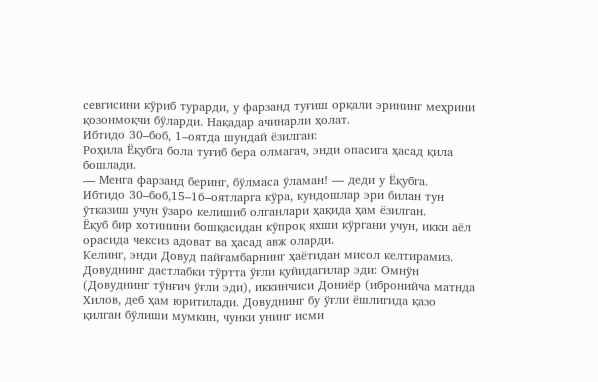севгисини кўриб турарди, у фарзанд туғиш орқали эрининг меҳрини қозонмоқчи бўларди. Нақадар ачинарли ҳолат.
Ибтидо 30–боб, 1–оятда шундай ёзилган:
Роҳила Ёқубга бола туғиб бера олмагач, энди опасига ҳасад қила бошлади.
— Менга фарзанд беринг, бўлмаса ўламан! — деди у Ёқубга.
Ибтидо 30–боб,15–16–оятларга кўра, кундошлар эри билан тун ўтказиш учун ўзаро келишиб олганлари ҳақида ҳам ёзилган.
Ёқуб бир хотинини бошқасидан кўпроқ яхши кўргани учун, икки аёл орасида чексиз адоват ва ҳасад авж оларди.
Келинг, энди Довуд пайғамбарнинг ҳаётидан мисол келтирамиз. Довуднинг дастлабки тўртта ўғли қуйидагилар эди: Омнўн (Довуднинг тўнғич ўғли эди), иккинчиси Дониёр (ибронийча матнда Хилов, деб ҳам юритилади. Довуднинг бу ўғли ёшлигида қазо қилган бўлиши мумкин, чунки унинг исми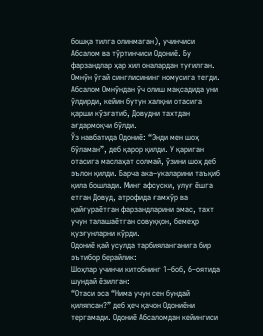бошқа тилга олинмаган), учинчиси Абсалом ва тўртинчиси Одониё. Бу фарзандлар ҳар хил оналардан туғилган.
Омнўн ўгай синглисининг номусига тегди.
Абсалом Омнўндан ўч олиш мақсадида уни ўлдирди, кейин бутун халқни отасига қарши кўзғатиб, Довудни тахтдан ағдармоқчи бўлди.
Ўз навбатида Одониё: “Энди мен шоҳ бўламан”, деб қарор қилди. У қариган отасига маслаҳат солмай, ўзини шоҳ деб эълон қилди. Барча ака–укаларини таъқиб қила бошлади. Минг афсуски, улуғ ёшга етган Довуд, атрофида ғамхўр ва қайғураётган фарзандларини эмас, тахт учун талашаётган совуққон, бемеҳр қузғунларни кўрди.
Одониё қай усулда тарбияланганига бир эътибор берайлик:
Шоҳлар учинчи китобнинг 1–боб, 6–оятида шундай ёзилган:
“Отаси эса “Нима учун сен бундай қиляпсан?” деб ҳеч қачон Одониёни тергамади. Одониё Абсаломдан кейингиси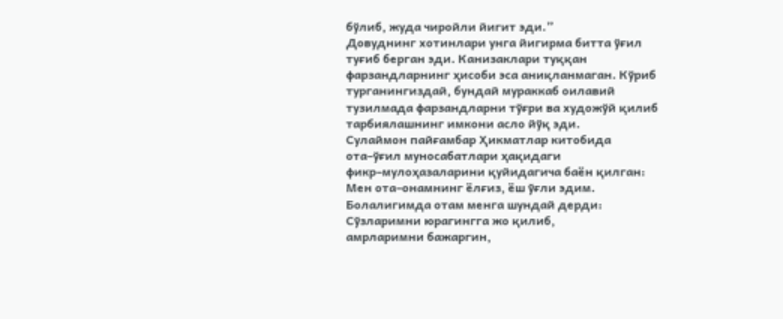бўлиб, жуда чиройли йигит эди.”
Довуднинг хотинлари унга йигирма битта ўғил туғиб берган эди. Канизаклари туққан фарзандларнинг ҳисоби эса аниқланмаган. Кўриб турганингиздай, бундай мураккаб оилавий тузилмада фарзандларни тўғри ва художўй қилиб тарбиялашнинг имкони асло йўқ эди.
Сулаймон пайғамбар Ҳикматлар китобида ота–ўғил муносабатлари ҳақидаги фикр–мулоҳазаларини қуйидагича баён қилган:
Мен ота–онамнинг ёлғиз, ёш ўғли эдим.
Болалигимда отам менга шундай дерди:
Сўзларимни юрагингга жо қилиб,
амрларимни бажаргин,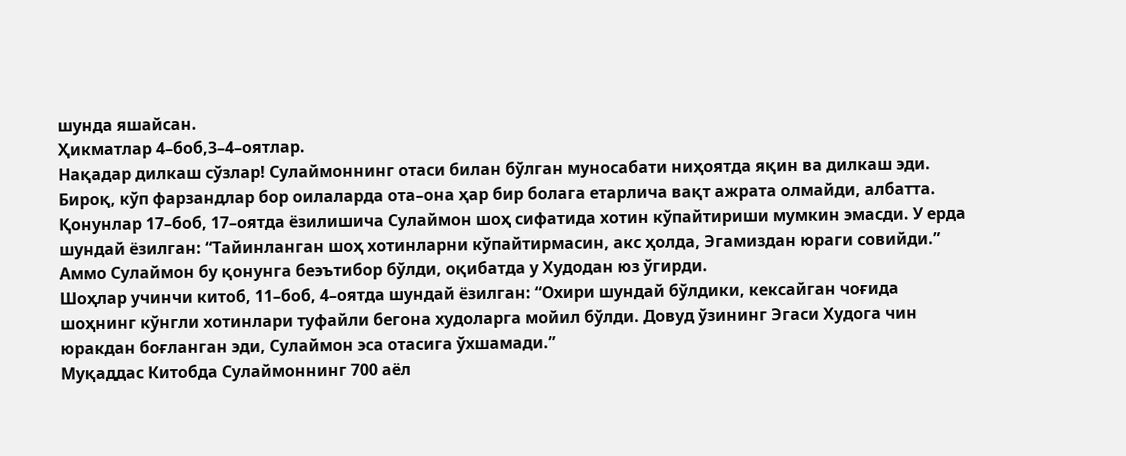шунда яшайсан.
Ҳикматлар 4–боб,3–4–оятлар.
Нақадар дилкаш сўзлар! Сулаймоннинг отаси билан бўлган муносабати ниҳоятда яқин ва дилкаш эди. Бироқ, кўп фарзандлар бор оилаларда ота–она ҳар бир болага етарлича вақт ажрата олмайди, албатта.
Қонунлар 17–боб, 17–оятда ёзилишича Сулаймон шоҳ сифатида хотин кўпайтириши мумкин эмасди. У ерда шундай ёзилган: “Тайинланган шоҳ хотинларни кўпайтирмасин, акс ҳолда, Эгамиздан юраги совийди.” Аммо Сулаймон бу қонунга беэътибор бўлди, оқибатда у Худодан юз ўгирди.
Шоҳлар учинчи китоб, 11–боб, 4–оятда шундай ёзилган: “Охири шундай бўлдики, кексайган чоғида шоҳнинг кўнгли хотинлари туфайли бегона худоларга мойил бўлди. Довуд ўзининг Эгаси Худога чин юракдан боғланган эди, Сулаймон эса отасига ўхшамади.”
Муқаддас Китобда Сулаймоннинг 700 аёл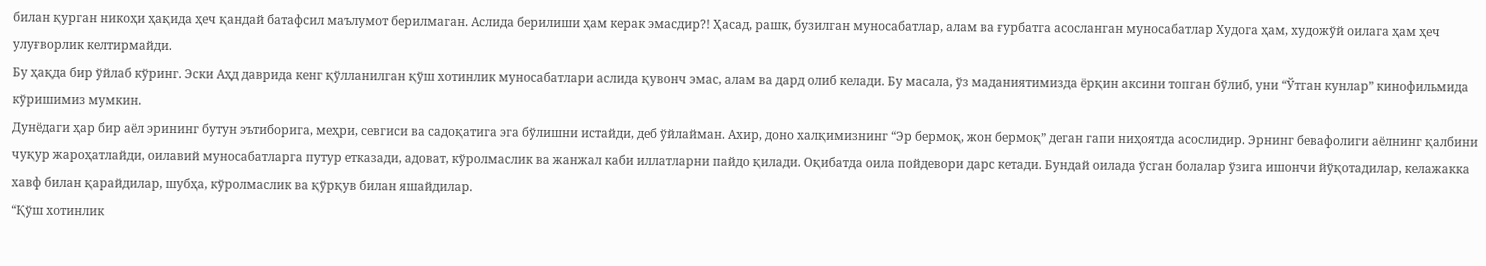билан қурган никоҳи ҳақида ҳеч қандай батафсил маълумот берилмаган. Аслида берилиши ҳам керак эмасдир?! Ҳасад, рашк, бузилган муносабатлар, алам ва ғурбатга асосланган муносабатлар Худога ҳам, художўй оилага ҳам ҳеч улуғворлик келтирмайди.
Бу ҳақда бир ўйлаб кўринг. Эски Аҳд даврида кенг қўлланилган қўш хотинлик муносабатлари аслида қувонч эмас, алам ва дард олиб келади. Бу масала, ўз маданиятимизда ёрқин аксини топган бўлиб, уни “Ўтган кунлар” кинофильмида кўришимиз мумкин.
Дунёдаги ҳар бир аёл эрининг бутун эътиборига, меҳри, севгиси ва садоқатига эга бўлишни истайди, деб ўйлайман. Ахир, доно халқимизнинг “Эр бермоқ, жон бермоқ” деган гапи ниҳоятда асослидир. Эрнинг бевафолиги аёлнинг қалбини чуқур жароҳатлайди, оилавий муносабатларга путур етказади, адоват, кўролмаслик ва жанжал каби иллатларни пайдо қилади. Оқибатда оила пойдевори дарс кетади. Бундай оилада ўсган болалар ўзига ишончи йўқотадилар, келажакка хавф билан қарайдилар, шубҳа, кўролмаслик ва қўрқув билан яшайдилар.
“Қўш хотинлик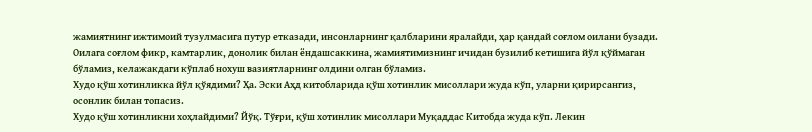жамиятнинг ижтимоий тузулмасига путур етказади, инсонларнинг қалбларини яралайди, ҳар қандай соғлом оилани бузади. Оилага соғлом фикр, камтарлик, донолик билан ёндашсаккина, жамиятимизнинг ичидан бузилиб кетишига йўл қўймаган бўламиз, келажакдаги кўплаб нохуш вазиятларнинг олдини олган бўламиз.
Худо қўш хотинликка йўл қўядими? Ҳа. Эски Аҳд китобларида қўш хотинлик мисоллари жуда кўп, уларни қирирсангиз, осонлик билан топасиз.
Худо қўш хотинликни хоҳлайдими? Йўқ. Тўғри, қўш хотинлик мисоллари Муқаддас Китобда жуда кўп. Лекин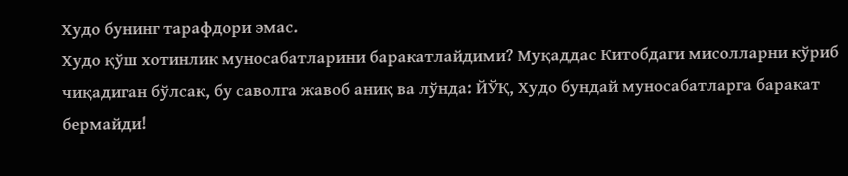Худо бунинг тарафдори эмас.
Худо қўш хотинлик муносабатларини баракатлайдими? Муқаддас Китобдаги мисолларни кўриб чиқадиган бўлсак, бу саволга жавоб аниқ ва лўнда: ЙЎҚ, Худо бундай муносабатларга баракат бермайди!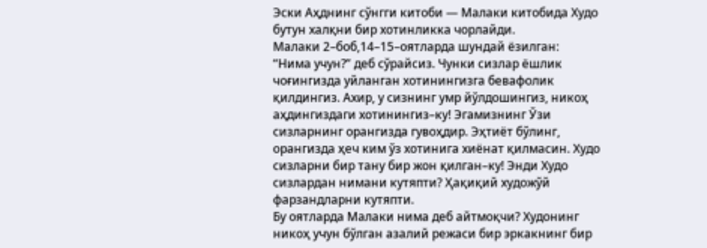Эски Аҳднинг сўнгги китоби — Малаки китобида Худо бутун халқни бир хотинликка чорлайди.
Малаки 2–боб,14–15–оятларда шундай ёзилган:
“Нима учун?” деб сўрайсиз. Чунки сизлар ёшлик чоғингизда уйланган хотинингизга бевафолик қилдингиз. Ахир, у сизнинг умр йўлдошингиз, никоҳ аҳдингиздаги хотинингиз–ку! Эгамизнинг Ўзи сизларнинг орангизда гувоҳдир. Эҳтиёт бўлинг, орангизда ҳеч ким ўз хотинига хиёнат қилмасин. Худо сизларни бир тану бир жон қилган–ку! Энди Худо сизлардан нимани кутяпти? Ҳақиқий художўй фарзандларни кутяпти.
Бу оятларда Малаки нима деб айтмоқчи? Худонинг никоҳ учун бўлган азалий режаси бир эркакнинг бир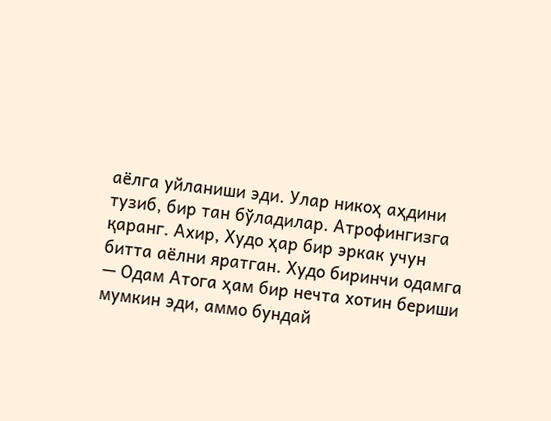аёлга уйланиши эди. Улар никоҳ аҳдини тузиб, бир тан бўладилар. Атрофингизга қаранг. Ахир, Худо ҳар бир эркак учун битта аёлни яратган. Худо биринчи одамга — Одам Атога ҳам бир нечта хотин бериши мумкин эди, аммо бундай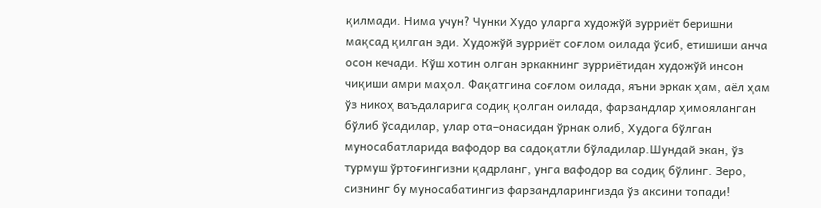қилмади. Нима учун? Чунки Худо уларга художўй зурриёт беришни мақсад қилган эди. Художўй зурриёт соғлом оилада ўсиб, етишиши анча осон кечади. Кўш хотин олган эркакнинг зурриётидан художўй инсон чиқиши амри маҳол. Фақатгина соғлом оилада, яъни эркак ҳам, аёл ҳам ўз никоҳ ваъдаларига содиқ қолган оилада, фарзандлар ҳимояланган бўлиб ўсадилар, улар ота–онасидан ўрнак олиб, Худога бўлган муносабатларида вафодор ва садоқатли бўладилар.Шундай экан, ўз турмуш ўртоғингизни қадрланг, унга вафодор ва содиқ бўлинг. Зеро, сизнинг бу муносабатингиз фарзандларингизда ўз аксини топади!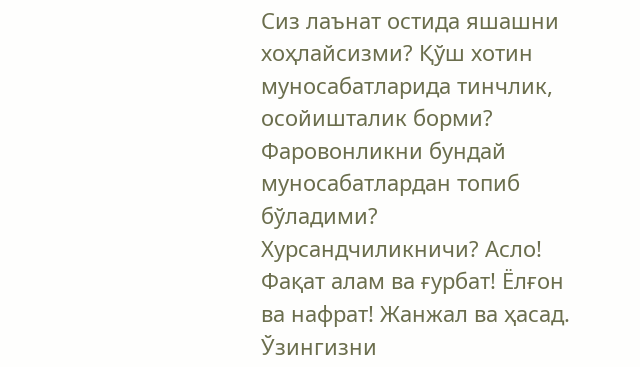Сиз лаънат остида яшашни хоҳлайсизми? Қўш хотин муносабатларида тинчлик, осойишталик борми? Фаровонликни бундай муносабатлардан топиб бўладими? Хурсандчиликничи? Асло! Фақат алам ва ғурбат! Ёлғон ва нафрат! Жанжал ва ҳасад. Ўзингизни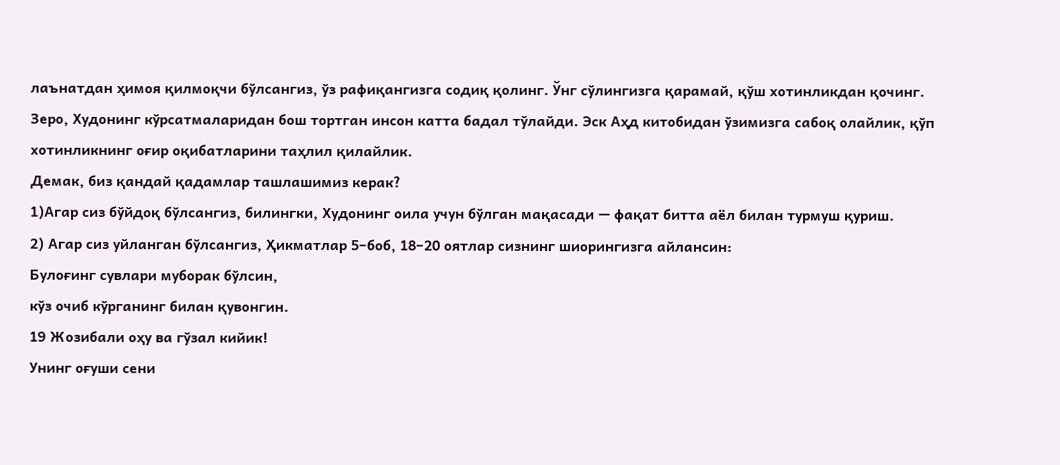лаънатдан ҳимоя қилмоқчи бўлсангиз, ўз рафиқангизга содиқ қолинг. Ўнг сўлингизга қарамай, қўш хотинликдан қочинг.
Зеро, Худонинг кўрсатмаларидан бош тортган инсон катта бадал тўлайди. Эск Аҳд китобидан ўзимизга сабоқ олайлик, қўп хотинликнинг оғир оқибатларини таҳлил қилайлик.
Демак, биз қандай қадамлар ташлашимиз керак?
1)Агар сиз бўйдоқ бўлсангиз, билингки, Худонинг оила учун бўлган мақасади — фақат битта аёл билан турмуш қуриш.
2) Агар сиз уйланган бўлсангиз, Ҳикматлар 5–боб, 18–20 оятлар сизнинг шиорингизга айлансин:
Булоғинг сувлари муборак бўлсин,
кўз очиб кўрганинг билан қувонгин.
19 Жозибали оҳу ва гўзал кийик!
Унинг оғуши сени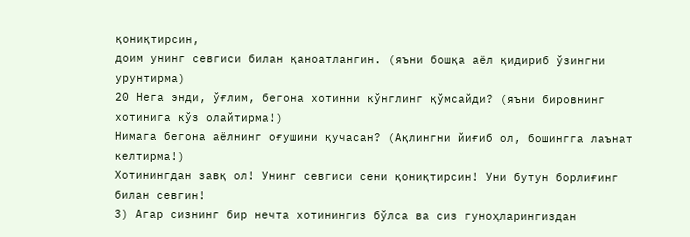қониқтирсин,
доим унинг севгиси билан қаноатлангин. (яъни бошқа аёл қидириб ўзингни урунтирма)
20 Нега энди, ўғлим, бегона хотинни кўнглинг қўмсайди? (яъни бировнинг хотинига кўз олайтирма!)
Нимага бегона аёлнинг оғушини қучасан? (Ақлингни йиғиб ол, бошингга лаънат келтирма!)
Хотинингдан завқ ол! Унинг севгиси сени қониқтирсин! Уни бутун борлиғинг билан севгин!
3) Агар сизнинг бир нечта хотинингиз бўлса ва сиз гуноҳларингиздан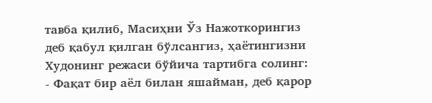тавба қилиб, Масиҳни Ўз Нажоткорингиз деб қабул қилган бўлсангиз, ҳаётингизни Худонинг режаси бўйича тартибга солинг:
- Фақат бир аёл билан яшайман, деб қарор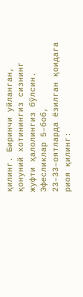қилинг. Биринчи уйланган, қонуний хотинингиз сизнинг жуфти ҳалолингиз бўлсин. Эфесликлар 5–боб, 23–33–оятларда ёзилган қоидага риоя қилинг: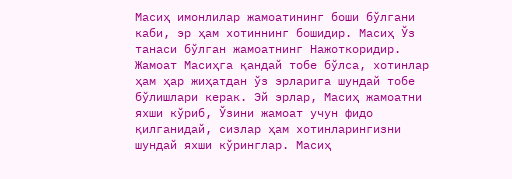Масиҳ имонлилар жамоатининг боши бўлгани каби, эр ҳам хотиннинг бошидир. Масиҳ Ўз танаси бўлган жамоатнинг Нажоткоридир. Жамоат Масиҳга қандай тобе бўлса, хотинлар ҳам ҳар жиҳатдан ўз эрларига шундай тобе бўлишлари керак. Эй эрлар, Масиҳ жамоатни яхши кўриб, Ўзини жамоат учун фидо қилганидай, сизлар ҳам хотинларингизни шундай яхши кўринглар. Масиҳ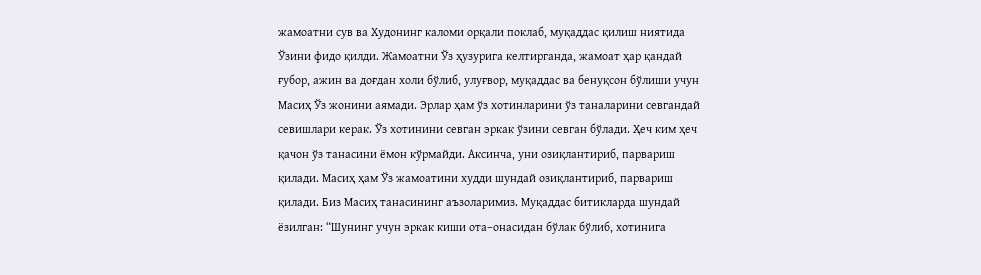жамоатни сув ва Худонинг каломи орқали поклаб, муқаддас қилиш ниятида Ўзини фидо қилди. Жамоатни Ўз ҳузурига келтирганда, жамоат ҳар қандай ғубор, ажин ва доғдан холи бўлиб, улуғвор, муқаддас ва бенуқсон бўлиши учун Масиҳ Ўз жонини аямади. Эрлар ҳам ўз хотинларини ўз таналарини севгандай севишлари керак. Ўз хотинини севган эркак ўзини севган бўлади. Ҳеч ким ҳеч қачон ўз танасини ёмон кўрмайди. Аксинча, уни озиқлантириб, парвариш қилади. Масиҳ ҳам Ўз жамоатини худди шундай озиқлантириб, парвариш қилади. Биз Масиҳ танасининг аъзоларимиз. Муқаддас битикларда шундай ёзилган: “Шунинг учун эркак киши ота–онасидан бўлак бўлиб, хотинига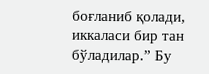боғланиб қолади, иккаласи бир тан бўладилар.” Бу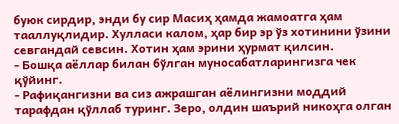буюк сирдир, энди бу сир Масиҳ ҳамда жамоатга ҳам тааллуқлидир. Хулласи калом, ҳар бир эр ўз хотинини ўзини севгандай севсин. Хотин ҳам эрини ҳурмат қилсин.
- Бошқа аёллар билан бўлган муносабатларингизга чек қўйинг.
- Рафиқангизни ва сиз ажрашган аёлингизни моддий тарафдан қўллаб туринг. Зеро, олдин шаърий никоҳга олган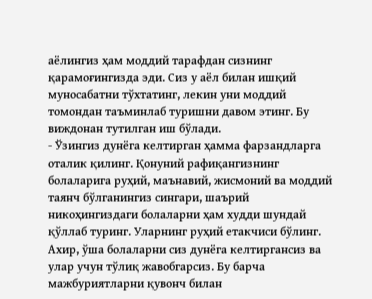аёлингиз ҳам моддий тарафдан сизнинг қарамоғингизда эди. Сиз у аёл билан ишқий муносабатни тўхтатинг, лекин уни моддий томондан таъминлаб туришни давом этинг. Бу виждонан тутилган иш бўлади.
- Ўзингиз дунёга келтирган ҳамма фарзандларга оталик қилинг. Қонуний рафиқангизнинг болаларига руҳий, маънавий, жисмоний ва моддий таянч бўлганингиз сингари, шаърий никоҳингиздаги болаларни ҳам худди шундай қўллаб туринг. Уларнинг руҳий етакчиси бўлинг. Ахир, ўша болаларни сиз дунёга келтиргансиз ва улар учун тўлиқ жавобгарсиз. Бу барча мажбуриятларни қувонч билан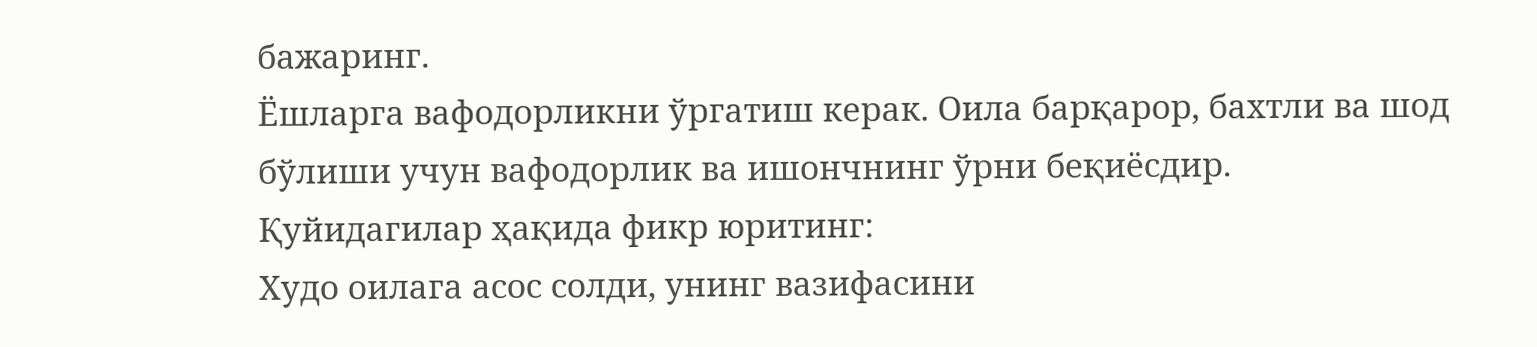бажаринг.
Ёшларга вафодорликни ўргатиш керак. Оила барқарор, бахтли ва шод бўлиши учун вафодорлик ва ишончнинг ўрни беқиёсдир.
Қуйидагилар ҳақида фикр юритинг:
Худо оилага асос солди, унинг вазифасини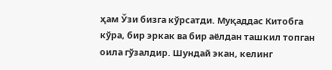ҳам Ўзи бизга кўрсатди. Муқаддас Китобга кўра, бир эркак ва бир аёлдан ташкил топган оила гўзалдир. Шундай экан, келинг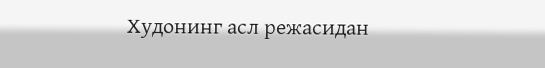Худонинг асл режасидан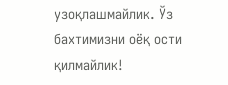узоқлашмайлик. Ўз бахтимизни оёқ ости қилмайлик!